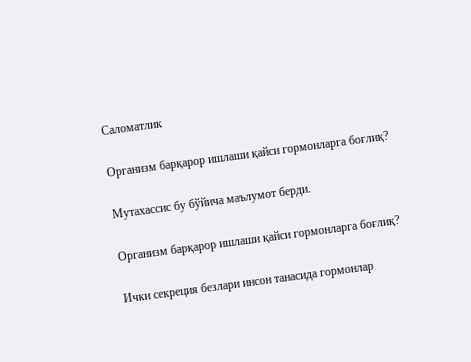Cаломатлик

Организм барқарор ишлаши қайси гормонларга боғлиқ?

Мутахассис бу бўйича маълумот берди.

Организм барқарор ишлаши қайси гормонларга боғлиқ?

Ички секреция безлари инсон танасида гормонлар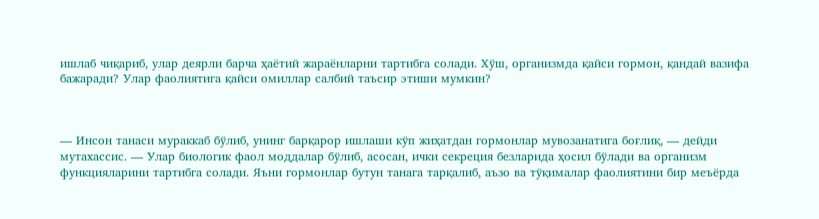ишлаб чиқариб, улар деярли барча ҳаётий жараёнларни тартибга солади. Хўш, организмда қайси гормон, қандай вазифа бажаради? Улар фаолиятига қайси омиллар салбий таъсир этиши мумкин?



— Инсон танаси мураккаб бўлиб, унинг барқарор ишлаши кўп жиҳатдан гормонлар мувозанатига боғлиқ, — дейди мутахассис. — Улар биологик фаол моддалар бўлиб, асосан, ички секреция безларида ҳосил бўлади ва организм функцияларини тартибга солади. Яъни гормонлар бутун танага тарқалиб, аъзо ва тўқималар фаолиятини бир меъёрда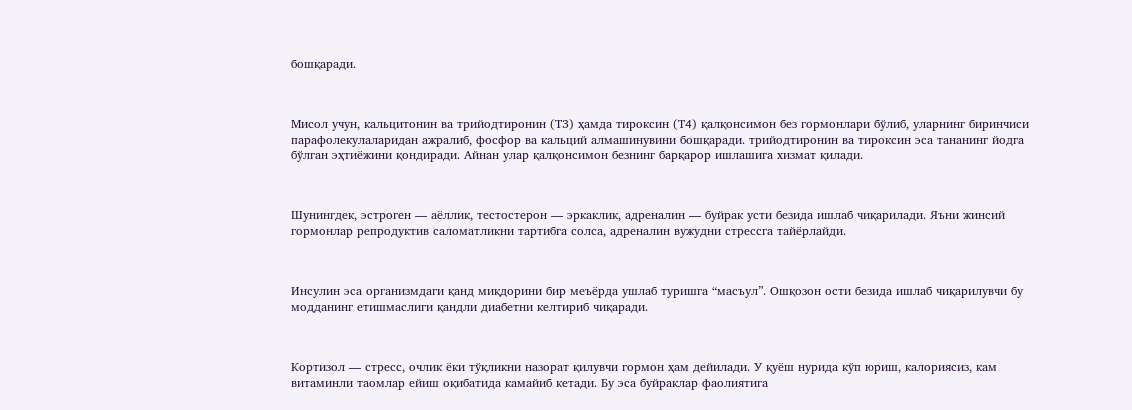бошқаради.



Мисол учун, кальцитонин ва трийодтиронин (Т3) ҳамда тироксин (Т4) қалқонсимон без гормонлари бўлиб, уларнинг биринчиси парафолекулаларидан ажралиб, фосфор ва кальций алмашинувини бошқаради. трийодтиронин ва тироксин эса тананинг йодга бўлган эҳтиёжини қондиради. Айнан улар қалқонсимон безнинг барқарор ишлашига хизмат қилади.



Шунингдек, эстроген — аёллик, тестостерон — эркаклик, адреналин — буйрак усти безида ишлаб чиқарилади. Яъни жинсий гормонлар репродуктив саломатликни тартибга солса, адреналин вужудни стрессга тайёрлайди.



Инсулин эса организмдаги қанд миқдорини бир меъёрда ушлаб туришга “масъул”. Ошқозон ости безида ишлаб чиқарилувчи бу модданинг етишмаслиги қандли диабетни келтириб чиқаради.



Кортизол — стресс, очлик ёки тўқликни назорат қилувчи гормон ҳам дейилади. У қуёш нурида кўп юриш, калориясиз, кам витаминли таомлар ейиш оқибатида камайиб кетади. Бу эса буйраклар фаолиятига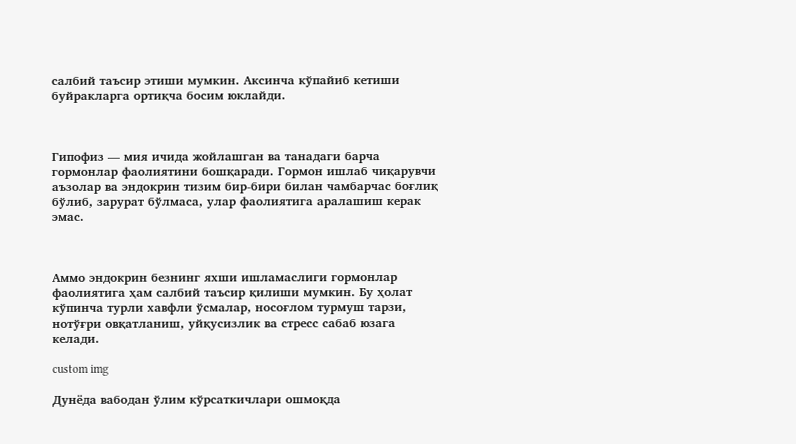салбий таъсир этиши мумкин. Аксинча кўпайиб кетиши буйракларга ортиқча босим юклайди.



Гипофиз — мия ичида жойлашган ва танадаги барча гормонлар фаолиятини бошқаради. Гормон ишлаб чиқарувчи аъзолар ва эндокрин тизим бир-бири билан чамбарчас боғлиқ бўлиб, зарурат бўлмаса, улар фаолиятига аралашиш керак эмас.



Аммо эндокрин безнинг яхши ишламаслиги гормонлар фаолиятига ҳам салбий таъсир қилиши мумкин. Бу ҳолат кўпинча турли хавфли ўсмалар, носоғлом турмуш тарзи, нотўғри овқатланиш, уйқусизлик ва стресс сабаб юзага келади.

custom img

Дунёда вабодан ўлим кўрсаткичлари ошмоқда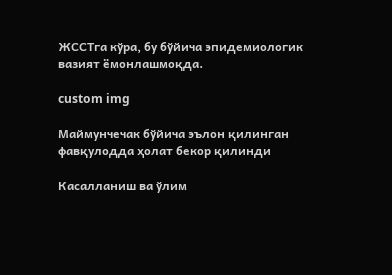ЖССТга кўра, бу бўйича эпидемиологик вазият ёмонлашмоқда.

custom img

Маймунчечак бўйича эълон қилинган фавқулодда ҳолат бекор қилинди

Касалланиш ва ўлим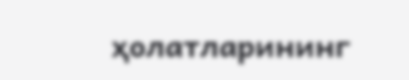ҳолатларининг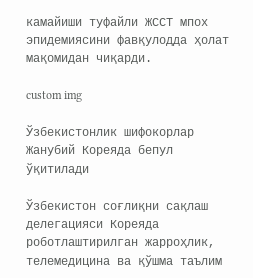камайиши туфайли ЖССТ мпох эпидемиясини фавқулодда ҳолат мақомидан чиқарди.

custom img

Ўзбекистонлик шифокорлар Жанубий Кореяда бепул ўқитилади

Ўзбекистон соғлиқни сақлаш делегацияси Кореяда роботлаштирилган жарроҳлик, телемедицина ва қўшма таълим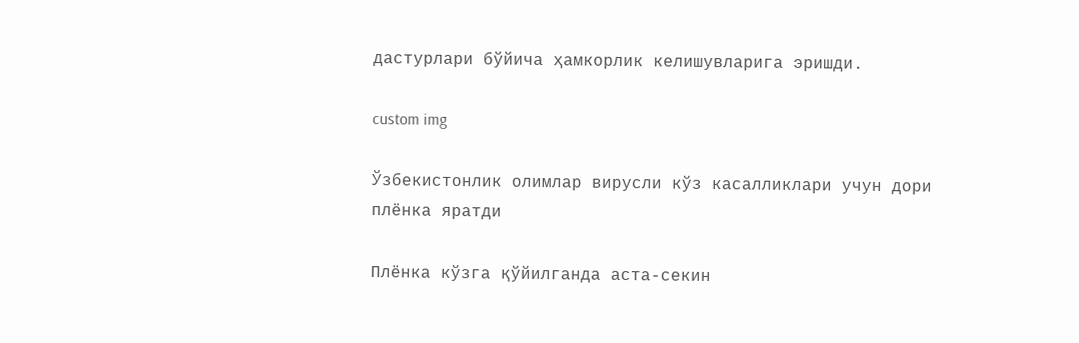дастурлари бўйича ҳамкорлик келишувларига эришди.

custom img

Ўзбекистонлик олимлар вирусли кўз касалликлари учун дори плёнка яратди

Плёнка кўзга қўйилганда аста-секин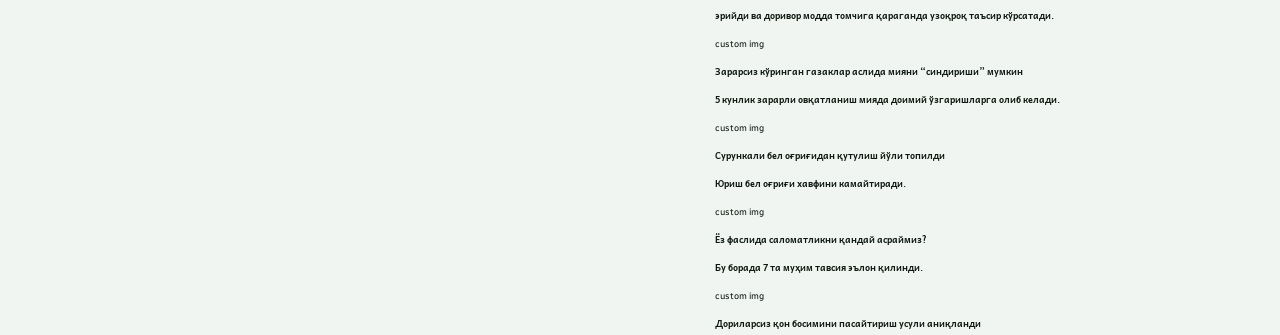эрийди ва доривор модда томчига қараганда узоқроқ таъсир кўрсатади.

custom img

Зарарсиз кўринган газаклар аслида мияни “синдириши” мумкин

5 кунлик зарарли овқатланиш мияда доимий ўзгаришларга олиб келади.

custom img

Сурункали бел оғриғидан қутулиш йўли топилди

Юриш бел оғриғи хавфини камайтиради.

custom img

Ёз фаслида саломатликни қандай асраймиз?

Бу борада 7 та муҳим тавсия эълон қилинди.

custom img

Дориларсиз қон босимини пасайтириш усули аниқланди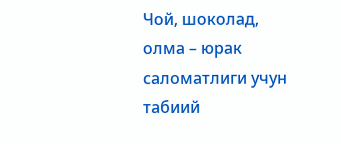Чой, шоколад, олма – юрак саломатлиги учун табиий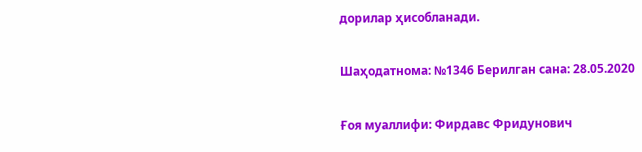дорилар ҳисобланади.

Шаҳодатнома: №1346 Берилган сана: 28.05.2020

Ғоя муаллифи: Фирдавс Фридунович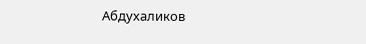Абдухаликов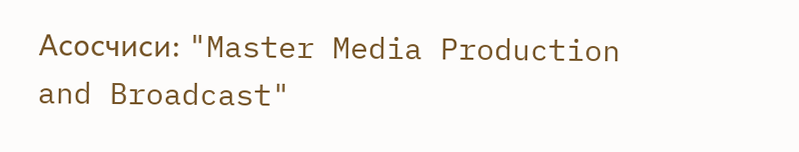Асосчиси: "Master Media Production and Broadcast"